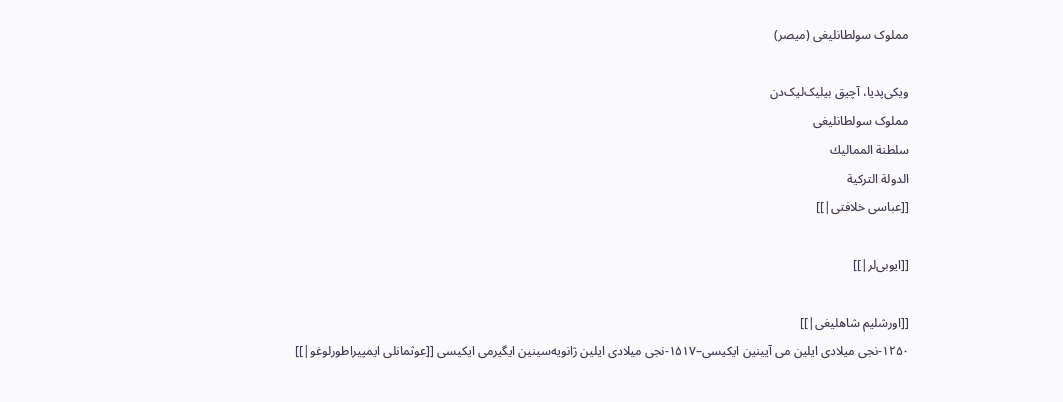مملوک سولطانلیغی (میصر)

ویکی‌پدیا، آچیق بیلیک‌لیک‌دن
مملوک سولطانلیغی
سلطنة المماليك
الدولة الترکیة
[[عباسی خلافتی|]]

[[ایوبی‌لر|]]

[[اورشلیم شاهلیغی|]]
۱۲۵۰-نجی میلادی ایلین می آیینین ایکیسی–۱۵۱۷-نجی میلادی ایلین ژانویه‌سینین ایگیرمی ایکیسی [[عوثمانلی ایمپیراطورلوغو|]]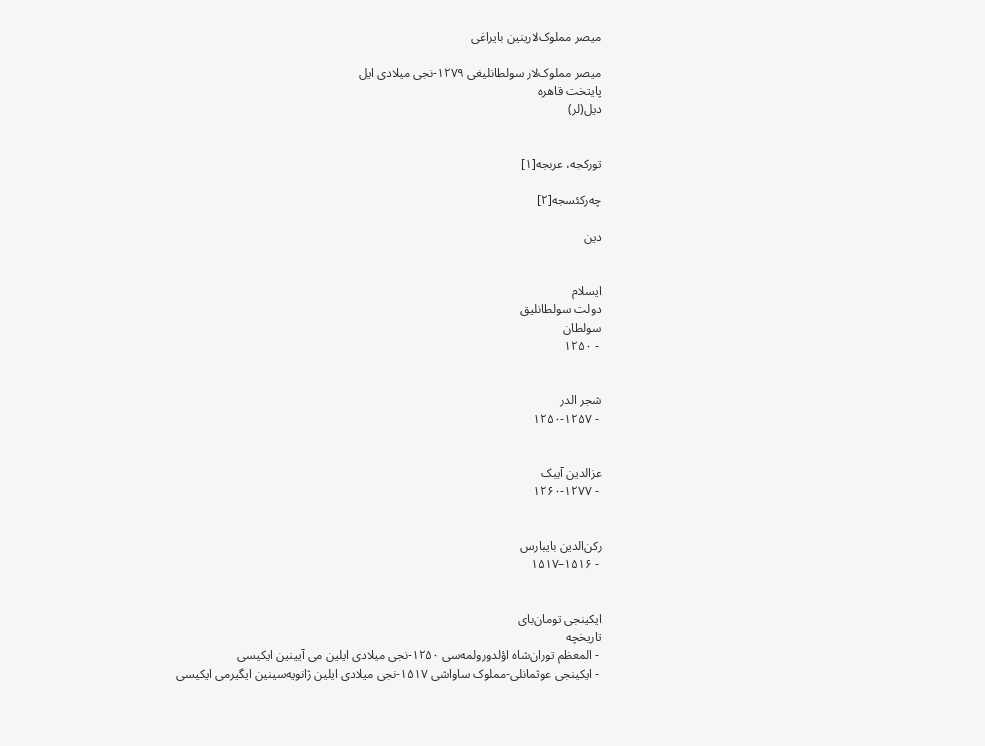میصر مملوک‌لارینین بایراغی

میصر مملوک‌لار سولطانلیغی ۱۲۷۹-نجی میلادی ایل
پایتخت قاهره
دیل(لر)


تورکجه، عربجه[۱]

چه‌رکئسجه[۲]

دین


ایسلام
دولت سولطانلیق
سولطان
 - ۱۲۵۰


شجر الدر
 - ۱۲۵۰-۱۲۵۷


عزالدین آیبک
 - ۱۲۶۰-۱۲۷۷


رکن‌الدین بایبارس
 - ۱۵۱۶–۱۵۱۷


ایکینجی تومان‌بای
تاریخچه
 - المعظم توران‌شاه اؤلدورولمه‌سی ۱۲۵۰-نجی میلادی ایلین می آیینین ایکیسی
 - ایکینجی عوثمانلی-مملوک ساواشی ۱۵۱۷-نجی میلادی ایلین ژانویه‌سینین ایگیرمی ایکیسی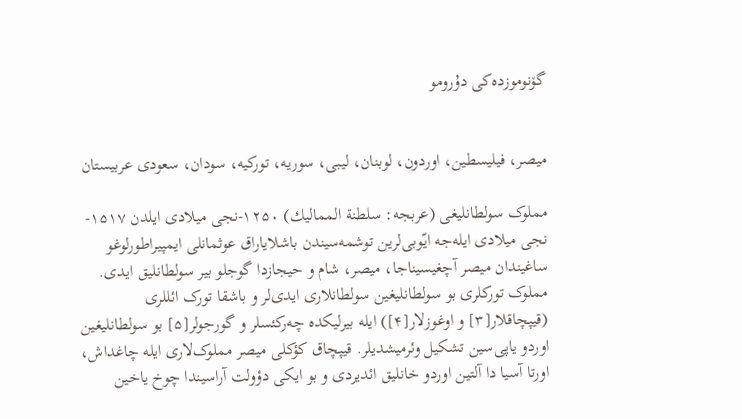گۆنوموزده‌کی دۇرومو


میصر، فیلیسطین، اوردون، لوبنان، لیبی، سوریه، تورکیه، سودان، سعودی عربیستان

مملوک سولطانلیغی (عربجه: سلطنة المماليك) ۱۲۵۰-نجی میلادی ایلدن ۱۵۱۷-نجی میلادی ایله‌جه ایّوبی‌لرین توشمه‌سیندن باشلایاراق عوثمانلی ایمپیراطورلوغو ساغیندان میصر آچغیسیناجا، میصر، شام و حیجازدا گوجلو بیر سولطانلیق ایدی. مملوک تورکلری بو سولطانلیغین سولطانلاری ایدی‌لر و باشقا تورک ائللری (قیپچاقلار[۳] و اوغوزلار[۴]) ایله بیرلیکده چه‌رکئسلر و گورجولر[۵] بو سولطانلیغین اوردو یاپی‌سین تشکیل وئرمیشدیلر. قیپچاق کؤکلی میصر مملوک‌لاری ایله چاغداش، اورتا آسیا دا آلتین اوردو خانلیق ائدیردی و بو ایکی دؤولت آراسیندا چوخ یاخین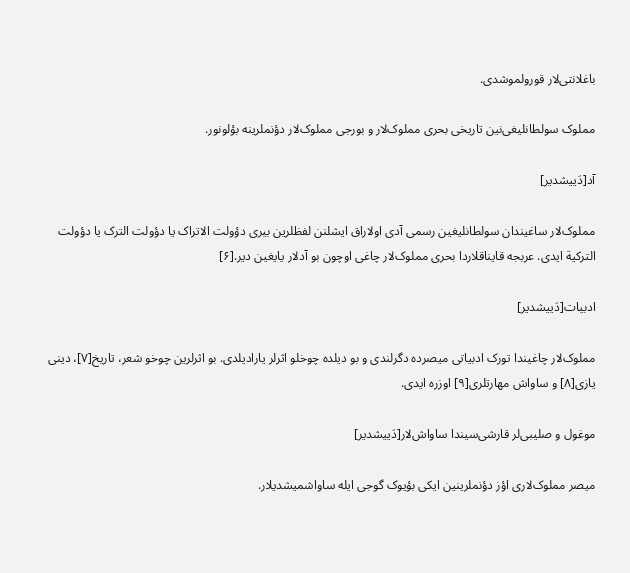باغلانتی‌لار قورولموشدی.

مملوک سولطانلیغی‌نین تاریخی بحری مملوک‌لار و بورجی مملوک‌لار دؤنملرینه بؤلونور.

آد[دَییشدیر]

مملوک‌لار ساغیندان سولطانلیغین رسمی آدی اولاراق ایشلنن لفظلرین بیری دؤولت الاتراک یا دؤولت الترک یا دؤولت الترکیة ایدی. عربجه قایناقلاردا بحری مملوک‌لار چاغی اوچون بو آدلار یایغین دیر.[۶]

ادبیات[دَییشدیر]

مملوک‌لار چاغیندا تورک ادبیاتی میصرده دگرلندی و بو دیلده چوخلو اثرلر یارادیلدی. بو اثرلرین چوخو شعر، تاریخ[۷]، دینی یازی[۸] و ساواش مهارتلری[۹] اوزره ایدی.

موغول و صلیبی‌لر قارشی‌سیندا ساواش‌لار[دَییشدیر]

میصر مملوک‌لاری اؤز دؤنملرینین ایکی بؤیوک گوجی ایله ساواشمیشدیلار.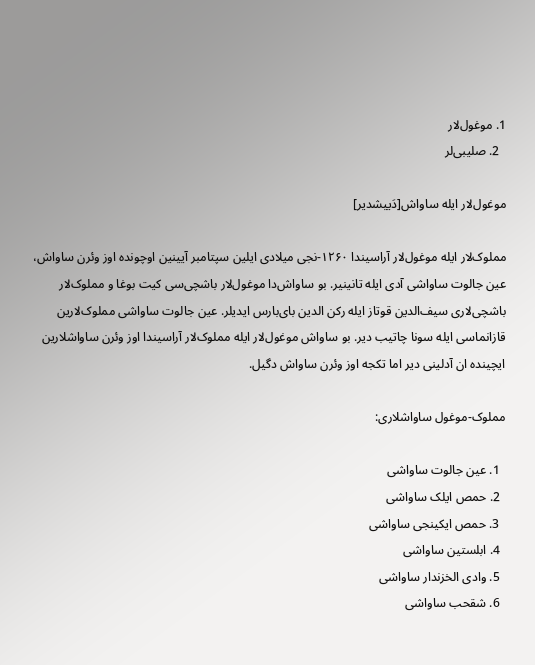1. موغول‌لار
  2. صلیبی‌لر

موغول‌لار ایله ساواش[دَییشدیر]

مملوک‌لار ایله موغول‌لار آراسیندا ۱۲۶۰-نجی میلادی ایلین سپتامبر آیینین اوچونده اوز وئرن ساواش، عین جالوت ساواشی آدی ایله تانینیر. بو ساواش‌دا موغول‌لار باشچی‌سی کیت بوغا و مملوک‌لار باشچی‌لاری سیف‌الدین قوتاز ایله رکن الدین بای‌بارس ایدیلر. عین جالوت ساواشی مملوک‌لارین قازانماسی ایله سونا چاتیب دیر. بو ساواش موغول‌لار ایله مملوک‌لار آراسیندا اوز وئرن ساواشلارین ایچینده ان آدلینی دیر اما تکجه اوز وئرن ساواش دگیل.

مملوک-موغول ساواشلاری:

  1. عین جالوت ساواشی
  2. حمص ایلک ساواشی
  3. حمص ایکینجی ساواشی
  4. ابلستین ساواشی
  5. وادی الخزندار ساواشی
  6. شقحب ساواشی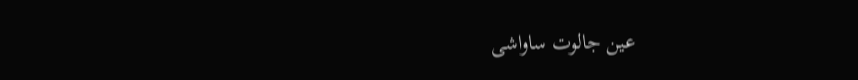عین جالوت ساواشی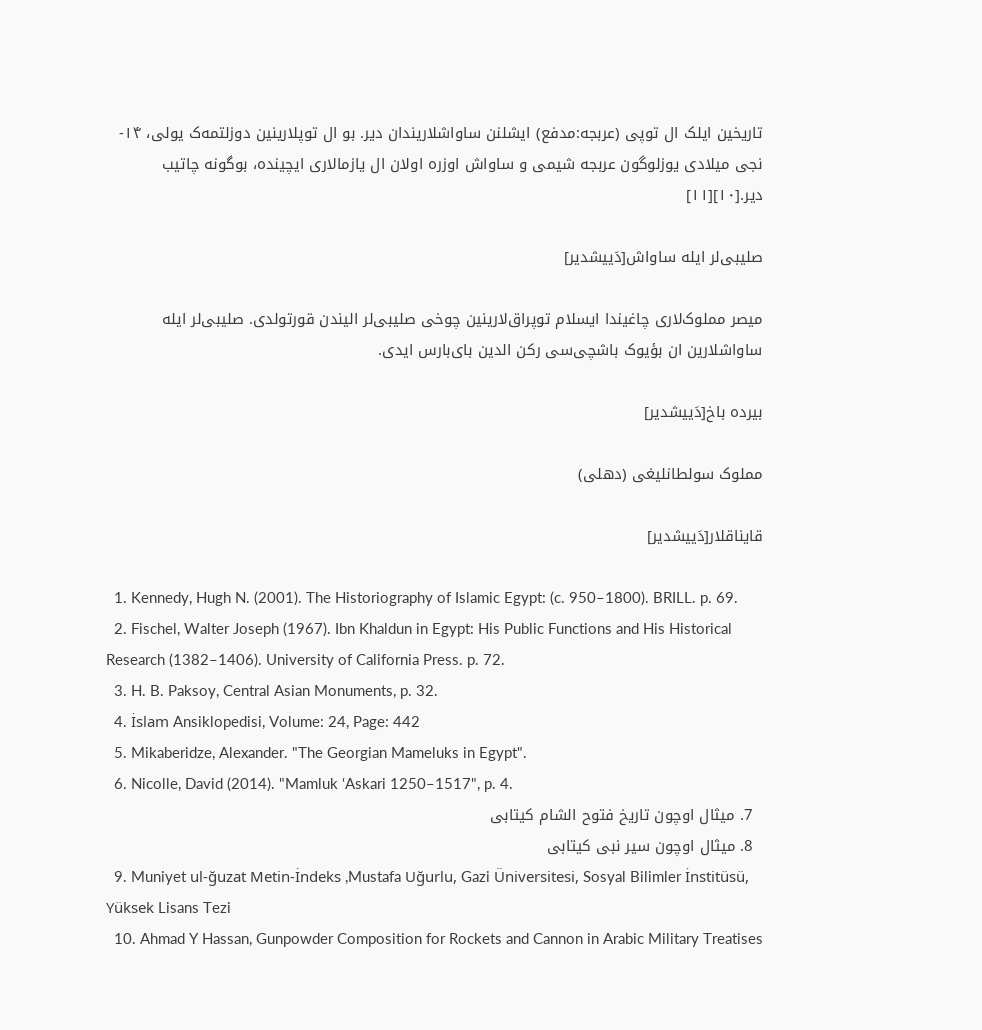تاریخین ایلک ال توپی (عربجه:مدفع) ایشلنن ساواشلاریندان دیر. بو ال توپلارینین دوزلتمه‌ک یولی، ۱۴-نجی میلادی یوزلوگون عربجه شیمی و ساواش اوزره اولان ال یازمالاری ایچینده، بوگونه چاتیب دیر.[۱۰][۱۱]

صلیبی‌لر ایله ساواش[دَییشدیر]

میصر مملوک‌لاری چاغیندا ایسلام توپراق‌لارینین چوخی صلیبی‌لر الیندن قورتولدی. صلیبی‌لر ایله ساواشلارین ان بؤیوک باشچی‌سی رکن الدین بای‌بارس ایدی.

بیرده باخ[دَییشدیر]

مملوک سولطانلیغی (دهلی)

قایناقلار[دَییشدیر]

  1. Kennedy, Hugh N. (2001). The Historiography of Islamic Egypt: (c. 950–1800). BRILL. p. 69.
  2. Fischel, Walter Joseph (1967). Ibn Khaldun in Egypt: His Public Functions and His Historical Research (1382–1406). University of California Press. p. 72.
  3. H. B. Paksoy, Central Asian Monuments, p. 32.
  4. İslam Ansiklopedisi, Volume: 24, Page: 442
  5. Mikaberidze, Alexander. "The Georgian Mameluks in Egypt".
  6. Nicolle, David (2014). "Mamluk ‘Askari 1250–1517", p. 4.
  7. میثال اوچون تاریخ فتوح الشام کیتابی
  8. میثال اوچون سیر نبی کیتابی
  9. Muniyet ul-ğuzat Metin-İndeks ,Mustafa Uğurlu, Gazi Üniversitesi, Sosyal Bilimler İnstitüsü, Yüksek Lisans Tezi
  10. Ahmad Y Hassan, Gunpowder Composition for Rockets and Cannon in Arabic Military Treatises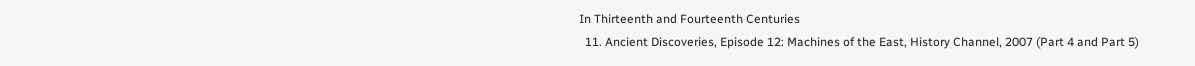In Thirteenth and Fourteenth Centuries
  11. Ancient Discoveries, Episode 12: Machines of the East, History Channel, 2007 (Part 4 and Part 5)